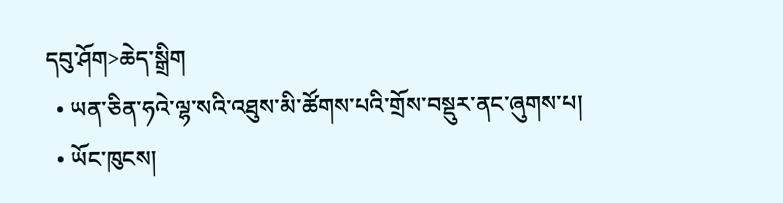དབུ་ཤོག>ཆེད་སྒྲིག
  • ཡན་ཅིན་ཧའེ་ལྷ་སའི་འཐུས་མི་ཚོགས་པའི་གྲོས་བསྡུར་ནང་ཞུགས་པ།
  • ཡོང་ཁུངས།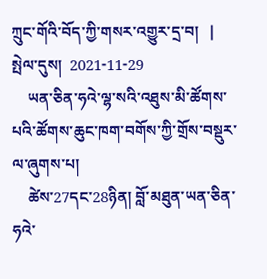ཀྲུང་གོའི་བོད་ཀྱི་གསར་འགྱུར་དྲ་བ།   |     སྤེལ་དུས།  2021-11-29
    ཡན་ཅིན་ཧའེ་ལྷ་སའི་འཐུས་མི་ཚོགས་པའི་ཚོགས་ཆུང་ཁག་བགོས་ཀྱི་གྲོས་བསྡུར་ལ་ཞུགས་པ།
    ཚེས་27དང་28ཉིན། བློ་མཐུན་ཡན་ཅིན་ཧའེ་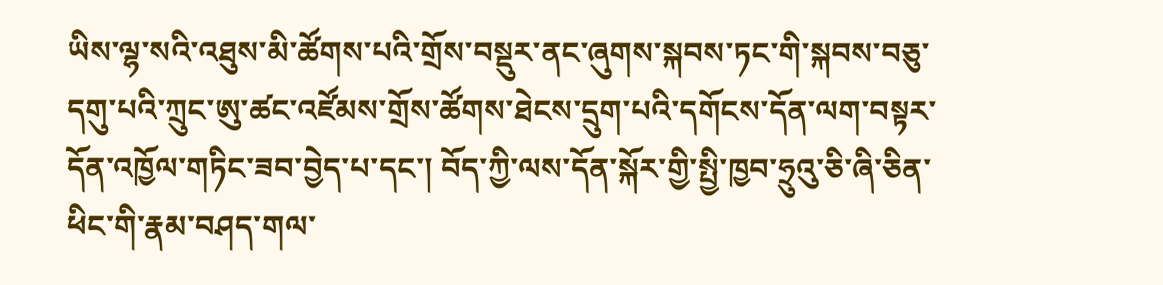ཡིས་ལྷ་སའི་འཐུས་མི་ཚོགས་པའི་གྲོས་བསྡུར་ནང་ཞུགས་སྐབས་ཏང་གི་སྐབས་བཅུ་དགུ་པའི་ཀྲུང་ཨུ་ཚང་འཛོམས་གྲོས་ཚོགས་ཐེངས་དྲུག་པའི་དགོངས་དོན་ལག་བསྟར་དོན་འཁྱོལ་གཏིང་ཟབ་བྱེད་པ་དང་། བོད་ཀྱི་ལས་དོན་སྐོར་གྱི་སྤྱི་ཁྱབ་ཧྲུའུ་ཅི་ཞི་ཅིན་ཕིང་གི་རྣམ་བཤད་གལ་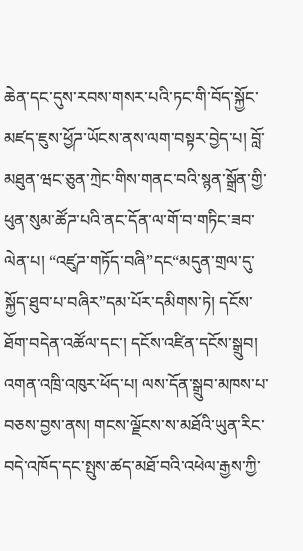ཆེན་དང་དུས་རབས་གསར་པའི་ཏང་གི་བོད་སྐྱོང་མཛད་ཇུས་ཕྱོཌ་ཡོངས་ནས་ལག་བསྟར་བྱེད་པ། བློ་མཐུན་ཝང་ཅུན་ཀྲེང་གིས་གནང་བའི་སྙན་སྒྲོན་གྱི་ཕུན་སུམ་ཚོཌ་པའི་ནང་དོན་ལ་གོ་བ་གཏིང་ཟབ་ལེན་པ། “འཛུཌ་གཏོད་བཞི”དང“མདུན་གྲལ་དུ་སྐྱོད་ཐུབ་པ་བཞིར”དམ་པོར་དམིགས་ཏེ། དངོས་ཐོག་བདེན་འཚོལ་དང་། དངོས་འཛིན་དངོས་སྒྲུབ། འགན་འཁྲི་འཁུར་ཕོད་པ། ལས་དོན་སྒྲུབ་མཁས་པ་བཅས་བྱས་ནས། གངས་ལྗོངས་ས་མཐོའི་ཡུན་རིང་བདེ་འཁོད་དང་སྤུས་ཚད་མཐོ་བའི་འཕེལ་རྒྱས་ཀྱི་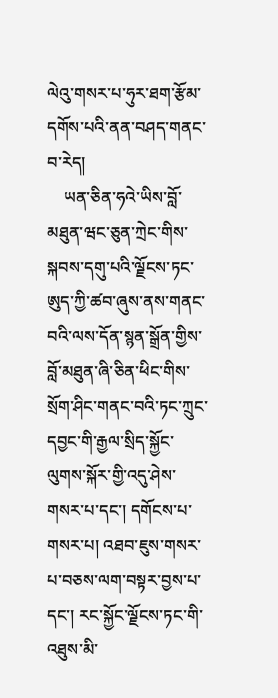ལེའུ་གསར་པ་ཧུར་ཐག་རྩོམ་དགོས་པའི་ནན་བཤད་གནང་བ་རེད།
    ཡན་ཅིན་ཧའེ་ཡིས་བློ་མཐུན་ཝང་ཅུན་ཀྲེང་གིས་སྐབས་དགུ་པའི་ལྗོངས་ཏང་ཨུད་ཀྱི་ཚབ་ཞུས་ནས་གནང་བའི་ལས་དོན་སྙན་སྒྲོན་གྱིས་བློ་མཐུན་ཞི་ཅིན་ཕིང་གིས་སྲོག་ཤིང་གནང་བའི་ཏང་ཀྲུང་དབྱང་གི་རྒྱལ་སྲིད་སྐྱོང་ལུགས་སྐོར་གྱི་འདུ་ཤེས་གསར་པ་དང་། དགོངས་པ་གསར་པ། འཐབ་ཇུས་གསར་པ་བཅས་ལག་བསྟར་བྱས་པ་དང་། རང་སྐྱོང་ལྗོངས་ཏང་གི་འཐུས་མི་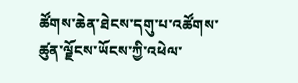ཚོགས་ཆེན་ཐེངས་དགུ་པ་འཚོགས་ཚུན་ལྗོངས་ཡོངས་ཀྱི་འཕེལ་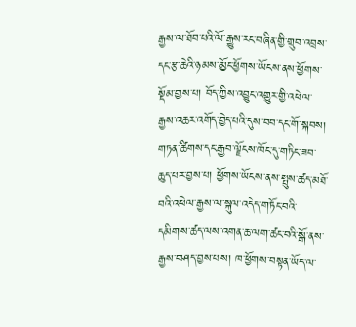རྒྱས་ལ་ཐོབ་པའི་ལོ་རྒྱུས་རང་བཞིན་གྱི་གྲུབ་འབྲས་དང་རྩ་ཆེའི་ཉམས་མྱོང་ཕྱོགས་ཡོངས་ནས་ཕྱོགས་སྡོམ་བྱས་པ། བོད་ཀྱིས་འབྱུང་འགྱུར་གྱི་འཕེལ་རྒྱས་འཆར་འགོད་བྱེད་པའི་དུས་བབ་དང་གོ་སྐབས། གཏན་ཚིགས་དང་རྒྱབ་ལྗོངས་ཁོང་དུ་གཏིང་ཟབ་ཆུད་པར་བྱས་པ། ཕྱོགས་ཡོངས་ནས་སྤུས་ཚད་མཐོ་བའི་འཕེལ་རྒྱས་ལ་སྐུལ་འདེད་གཏོང་བའི་དམིགས་ཚད་ལས་འགན་ཆ་ལག་ཚང་བའི་སྒོ་ནས་རྒྱས་བཤད་བྱས་པས། ཁ་ཕྱོགས་བསྟན་ཡོད་ལ་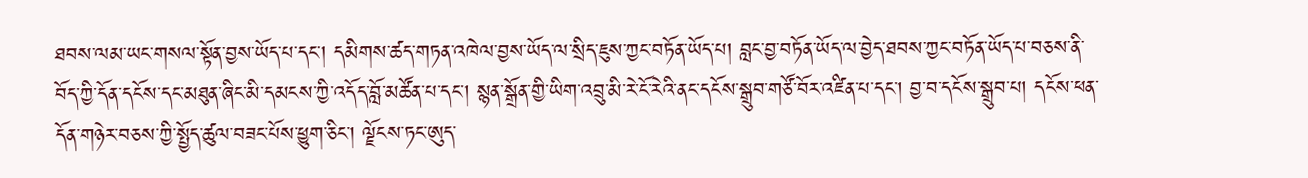ཐབས་ལམ་ཡང་གསལ་སྟོན་བྱས་ཡོད་པ་དང་། དམིགས་ཚད་གཏན་འཁེལ་བྱས་ཡོད་ལ་སྲིད་ཇུས་ཀྱང་བཏོན་ཡོད་པ། བླང་བྱ་བཏོན་ཡོད་ལ་བྱེད་ཐབས་ཀྱང་བཏོན་ཡོད་པ་བཅས་ནི་བོད་ཀྱི་དོན་དངོས་དང་མཐུན་ཞིང་མི་དམངས་ཀྱི་འདོད་བློ་མཚོན་པ་དང་། སྙན་སྒྲོན་གྱི་ཡིག་འབྲུ་མི་རེ་ངོ་རེའི་ནང་དངོས་སྒྲུབ་གཙོ་བོར་འཛིན་པ་དང་། བྱ་བ་དངོས་སྒྲུབ་པ། དངོས་ཕན་དོན་གཉེར་བཅས་ཀྱི་སྤྱོད་ཚུལ་བཟང་པོས་ཕྱུག་ཅིང་། ལྗོངས་ཏང་ཨུད་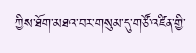ཀྱིས་ཐོག་མཐའ་བར་གསུམ་དུ་གཙོ་འཛིན་གྱི་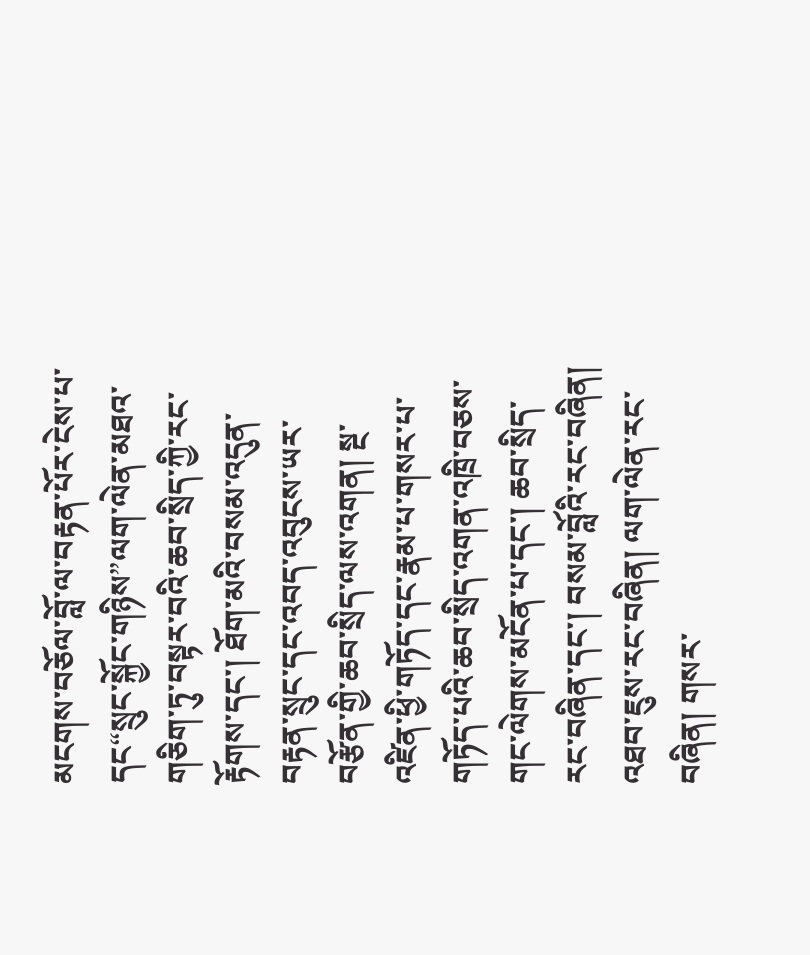མངགས་བཅོལ་བློ་ལ་བརྟན་པོར་ངེས་པ་དང“སྲུང་སྐྱོང་གཉིས”ལག་ལེན་མཐའ་གཅིག་ཏུ་བསྟར་བའི་ཆབ་སྲིད་ཀྱི་རང་རྟོགས་དང་། ཐོག་མའི་བསམ་འདུན་བརྟན་སྲུང་དང་འབད་འབུངས་ཡར་བརྩོན་གྱི་ཆབ་སྲིད་ལས་འགན། སྔ་འཛིན་ཕྱི་གཏོད་དང་རྣམ་པ་གསར་པ་གཏོད་པའི་ཆབ་སྲིད་འགན་འཁྲི་བཅས་གང་ལེགས་མངོན་པ་དང་། ཆབ་སྲིད་རང་བཞིན་དང་། བསམ་བློའི་རང་བཞིན། འཐབ་ཇུས་རང་བཞིན། ལག་ལེན་རང་བཞིན། གསར་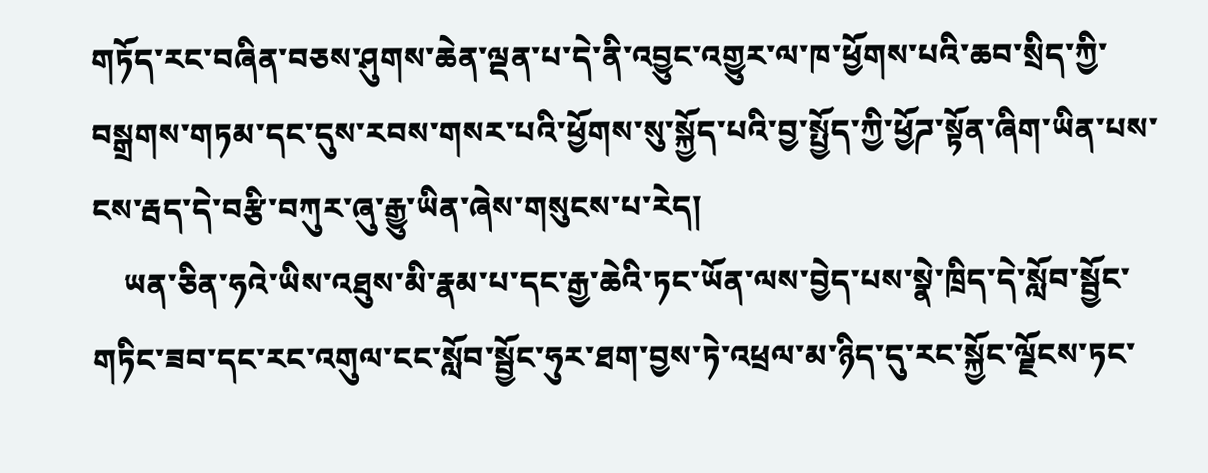གཏོད་རང་བཞིན་བཅས་ཤུགས་ཆེན་ལྡན་པ་དེ་ནི་འབྱུང་འགྱུར་ལ་ཁ་ཕྱོགས་པའི་ཆབ་སྲིད་ཀྱི་བསྒྲགས་གཏམ་དང་དུས་རབས་གསར་པའི་ཕྱོགས་སུ་སྐྱོད་པའི་བྱ་སྤྱོད་ཀྱི་ཕྱོཌ་སྟོན་ཞིག་ཡིན་པས་ངས་རྦད་དེ་བརྩི་བཀུར་ཞུ་རྒྱུ་ཡིན་ཞེས་གསུངས་པ་རེད།
    ཡན་ཅིན་ཧའེ་ཡིས་འཐུས་མི་རྣམ་པ་དང་རྒྱ་ཆེའི་ཏང་ཡོན་ལས་བྱེད་པས་སྣེ་ཁྲིད་དེ་སློབ་སྦྱོང་གཏིང་ཟབ་དང་རང་འགུལ་ངང་སློབ་སྦྱོང་ཧུར་ཐག་བྱས་ཏེ་འཕྲལ་མ་ཉིད་དུ་རང་སྐྱོང་ལྗོངས་ཏང་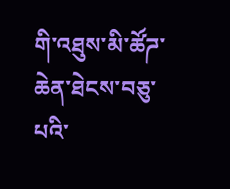གི་འཐུས་མི་ཚོཌ་ཆེན་ཐེངས་བཅུ་པའི་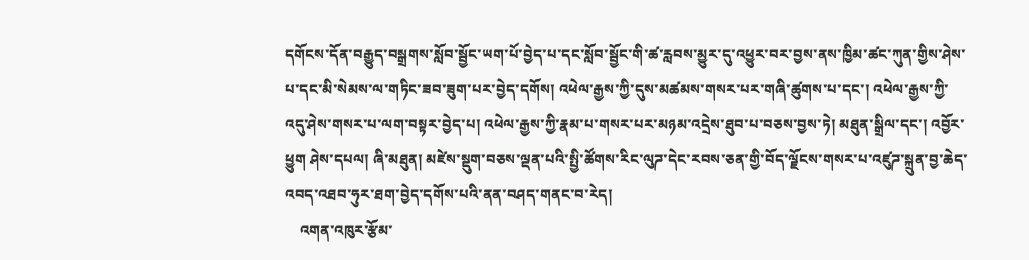དགོངས་དོན་བརྒྱུད་བསྒྲགས་སློབ་སྦྱོང་ཡག་པོ་བྱེད་པ་དང་སློབ་སྦྱོང་གི་ཚ་རླབས་མྱུར་དུ་འཕྱུར་བར་བྱས་ནས་ཁྱིམ་ཚང་ཀུན་གྱིས་ཤེས་པ་དང་མི་སེམས་ལ་གཏིང་ཟབ་ཟུག་པར་བྱེད་དགོས། འཕེལ་རྒྱས་ཀྱི་དུས་མཚམས་གསར་པར་གཞི་ཚུགས་པ་དང་། འཕེལ་རྒྱས་ཀྱི་འདུ་ཤེས་གསར་པ་ལག་བསྟར་བྱེད་པ། འཕེལ་རྒྱས་ཀྱི་རྣམ་པ་གསར་པར་མཉམ་འདྲེས་ཐུབ་པ་བཅས་བྱས་ཏེ། མཐུན་སྒྲིལ་དང་། འབྱོར་ཕྱུག ཤེས་དཔལ། ཞི་མཐུན། མཛེས་སྡུག་བཅས་ལྡན་པའི་སྤྱི་ཚོགས་རིང་ལུཌ་དེང་རབས་ཅན་གྱི་བོད་ལྗོངས་གསར་པ་འཛུཌ་སྐྲུན་བྱ་ཆེད་འབད་འཐབ་ཧུར་ཐག་བྱེད་དགོས་པའི་ནན་བཤད་གནང་བ་རེད།
    འགན་འཁུར་རྩོམ་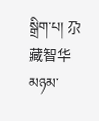སྒྲིག་པ། 尕藏智华
མཉམ་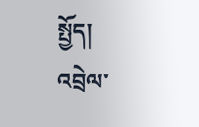སྤྱོད།
འབྲེལ་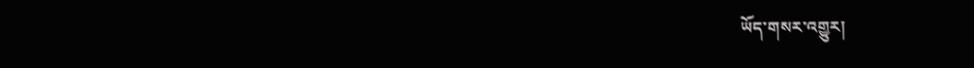ཡོད་གསར་འགྱུར།